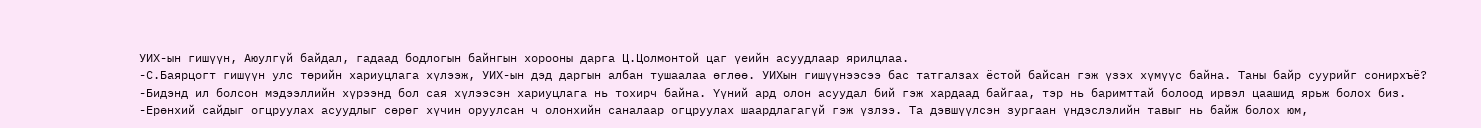УИХ-ын гишүүн, Аюулгүй байдал, гадаад бодлогын байнгын хорооны дарга Ц.Цолмонтой цаг үеийн асуудлаар ярилцлаа.
-С.Баярцогт гишүүн улс төрийн хариуцлага хүлээж, УИХ-ын дэд даргын албан тушаалаа өглөө. УИХын гишүүнээсээ бас татгалзах ёстой байсан гэж үзэх хүмүүс байна. Таны байр суурийг сонирхъё?
-Бидэнд ил болсон мэдээллийн хүрээнд бол сая хүлээсэн хариуцлага нь тохирч байна. Үүний ард олон асуудал бий гэж хардаад байгаа, тэр нь баримттай болоод ирвэл цаашид ярьж болох биз.
-Ерөнхий сайдыг огцруулах асуудлыг сөрөг хүчин оруулсан ч олонхийн саналаар огцруулах шаардлагагүй гэж үзлээ. Та дэвшүүлсэн зургаан үндэслэлийн тавыг нь байж болох юм,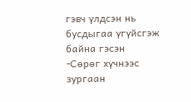гэвч үлдсэн нь бусдыгаа үгүйсгэж байна гэсэн
-Сөрөг хүчнээс зургаан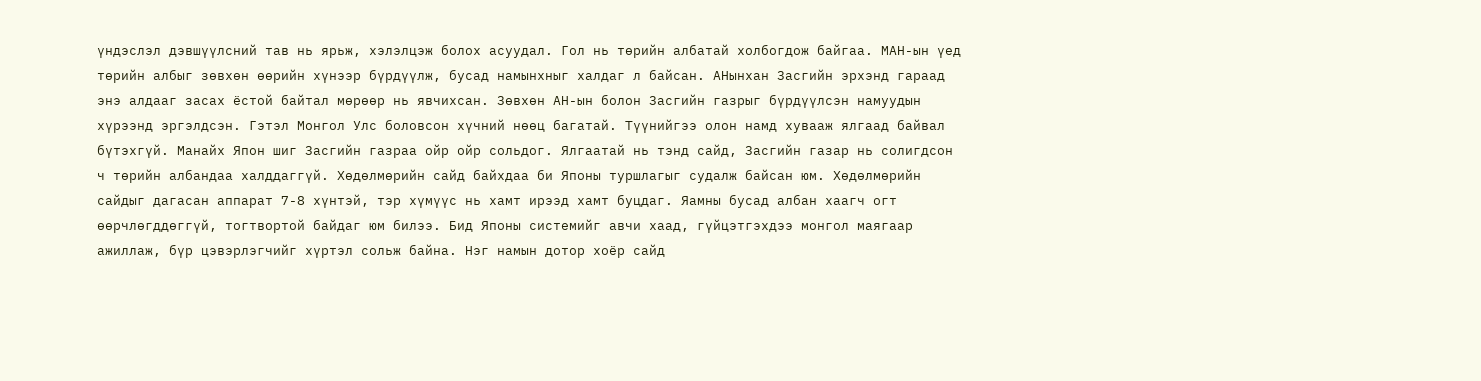үндэслэл дэвшүүлсний тав нь ярьж, хэлэлцэж болох асуудал. Гол нь төрийн албатай холбогдож байгаа. МАН-ын үед төрийн албыг зөвхөн өөрийн хүнээр бүрдүүлж, бусад намынхныг халдаг л байсан. АНынхан Засгийн эрхэнд гараад энэ алдааг засах ёстой байтал мөрөөр нь явчихсан. Зөвхөн АН-ын болон Засгийн газрыг бүрдүүлсэн намуудын хүрээнд эргэлдсэн. Гэтэл Монгол Улс боловсон хүчний нөөц багатай. Түүнийгээ олон намд хувааж ялгаад байвал бүтэхгүй. Манайх Япон шиг Засгийн газраа ойр ойр сольдог. Ялгаатай нь тэнд сайд, Засгийн газар нь солигдсон ч төрийн албандаа халддаггүй. Хөдөлмөрийн сайд байхдаа би Японы туршлагыг судалж байсан юм. Хөдөлмөрийн сайдыг дагасан аппарат 7-8 хүнтэй, тэр хүмүүс нь хамт ирээд хамт буцдаг. Яамны бусад албан хаагч огт өөрчлөгддөггүй, тогтвортой байдаг юм билээ. Бид Японы системийг авчи хаад, гүйцэтгэхдээ монгол маягаар ажиллаж, бүр цэвэрлэгчийг хүртэл сольж байна. Нэг намын дотор хоёр сайд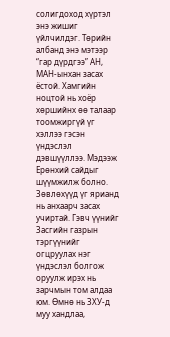солигдоход хүртэл энэ жишиг үйлчилдэг. Төрийн албанд энэ мэтээр “гар дүрдгээ” АН, МАН-ынхан засах ёстой. Хамгийн ноцтой нь хоёр хөршийнх өө талаар тоомжиргүй үг хэллээ гэсэн үндэслэл дэвшүүллээ. Мэдээж Ерөнхий сайдыг шүүмжилж болно. Зөвлөхүүд үг ярианд нь анхаарч засах учиртай. Гэвч үүнийг Засгийн газрын тэргүүнийг огцруулах нэг үндэслэл болгож оруулж ирэх нь зарчмын том алдаа юм. Өмнө нь ЗХУ-д муу хандлаа,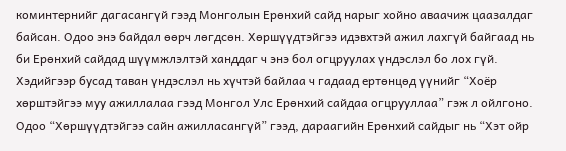коминтернийг дагасангүй гээд Монголын Ерөнхий сайд нарыг хойно аваачиж цаазалдаг байсан. Одоо энэ байдал өөрч лөгдсөн. Хөршүүдтэйгээ идэвхтэй ажил лахгүй байгаад нь би Ерөнхий сайдад шүүмжлэлтэй ханддаг ч энэ бол огцруулах үндэслэл бо лох гүй. Хэдийгээр бусад таван үндэслэл нь хүчтэй байлаа ч гадаад ертөнцөд үүнийг “Хоёр хөрштэйгээ муу ажиллалаа гээд Монгол Улс Ерөнхий сайдаа огцрууллаа” гэж л ойлгоно. Одоо “Хөршүүдтэйгээ сайн ажилласангүй” гээд, дараагийн Ерөнхий сайдыг нь “Хэт ойр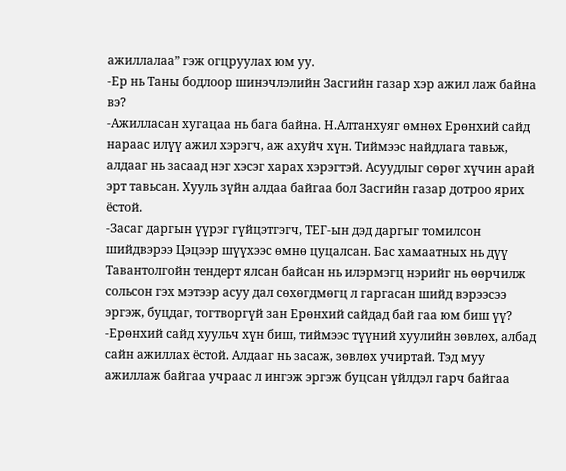ажиллалаа” гэж огцруулах юм уу.
-Ер нь Таны бодлоор шинэчлэлийн Засгийн газар хэр ажил лаж байна вэ?
-Ажилласан хугацаа нь бага байна. Н.Алтанхуяг өмнөх Ерөнхий сайд нараас илүү ажил хэрэгч, аж ахуйч хүн. Тиймээс найдлага тавьж, алдааг нь засаад нэг хэсэг харах хэрэгтэй. Асуудлыг сөрөг хүчин арай эрт тавьсан. Хууль зүйн алдаа байгаа бол Засгийн газар дотроо ярих ёстой.
-Засаг даргын үүрэг гүйцэтгэгч, ТЕГ-ын дэд даргыг томилсон шийдвэрээ Цэцээр шүүхээс өмнө цуцалсан. Бас хамаатных нь дүү Тавантолгойн тендерт ялсан байсан нь илэрмэгц нэрийг нь өөрчилж сольсон гэх мэтээр асуу дал сөхөгдмөгц л гаргасан шийд вэрээсээ эргэж, буцдаг, тогтворгүй зан Ерөнхий сайдад бай гаа юм биш үү?
-Ерөнхий сайд хуульч хүн биш, тиймээс түүний хуулийн зөвлөх, албад сайн ажиллах ёстой. Алдааг нь засаж, зөвлөх учиртай. Тэд муу ажиллаж байгаа учраас л ингэж эргэж буцсан үйлдэл гарч байгаа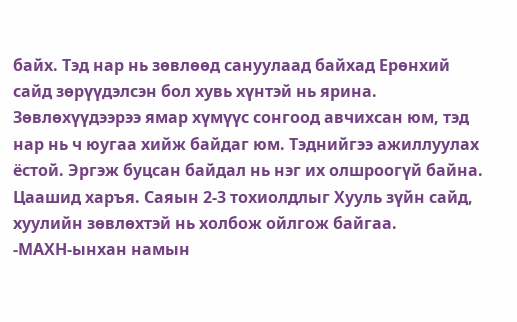байх. Тэд нар нь зөвлөөд сануулаад байхад Ерөнхий сайд зөрүүдэлсэн бол хувь хүнтэй нь ярина. Зөвлөхүүдээрээ ямар хүмүүс сонгоод авчихсан юм, тэд нар нь ч юугаа хийж байдаг юм. Тэднийгээ ажиллуулах ёстой. Эргэж буцсан байдал нь нэг их олшроогүй байна. Цаашид харъя. Саяын 2-3 тохиолдлыг Хууль зүйн сайд, хуулийн зөвлөхтэй нь холбож ойлгож байгаа.
-МАХН-ынхан намын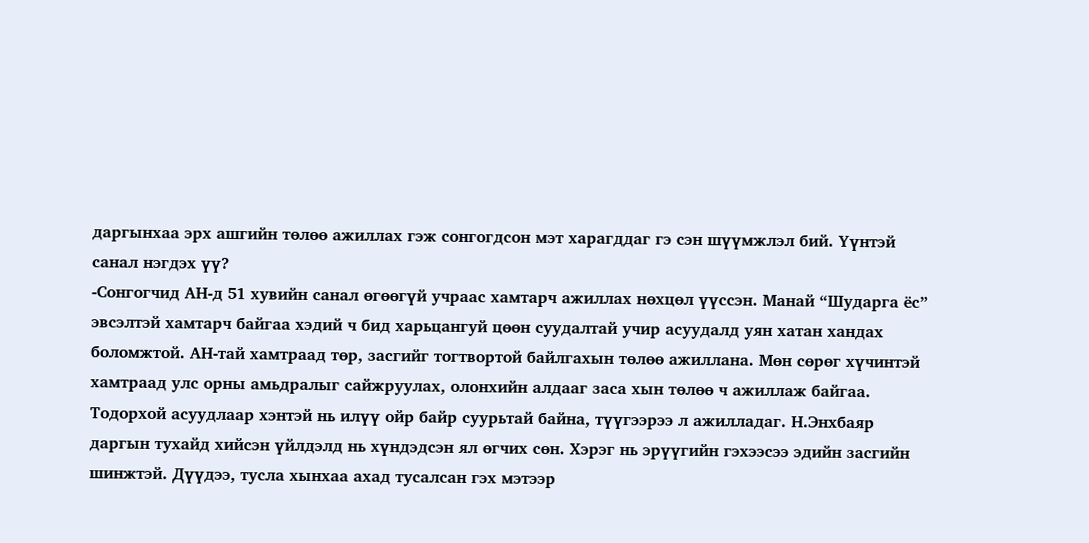даргынхаа эрх ашгийн төлөө ажиллах гэж сонгогдсон мэт харагддаг гэ сэн шүүмжлэл бий. Үүнтэй санал нэгдэх үү?
-Сонгогчид АН-д 51 хувийн санал өгөөгүй учраас хамтарч ажиллах нөхцөл үүссэн. Манай “Шударга ёс” эвсэлтэй хамтарч байгаа хэдий ч бид харьцангуй цөөн суудалтай учир асуудалд уян хатан хандах боломжтой. АН-тай хамтраад төр, засгийг тогтвортой байлгахын төлөө ажиллана. Мөн сөрөг хүчинтэй хамтраад улс орны амьдралыг сайжруулах, олонхийн алдааг заса хын төлөө ч ажиллаж байгаа. Тодорхой асуудлаар хэнтэй нь илүү ойр байр суурьтай байна, түүгээрээ л ажилладаг. Н.Энхбаяр даргын тухайд хийсэн үйлдэлд нь хүндэдсэн ял өгчих сөн. Хэрэг нь эрүүгийн гэхээсээ эдийн засгийн шинжтэй. Дүүдээ, тусла хынхаа ахад тусалсан гэх мэтээр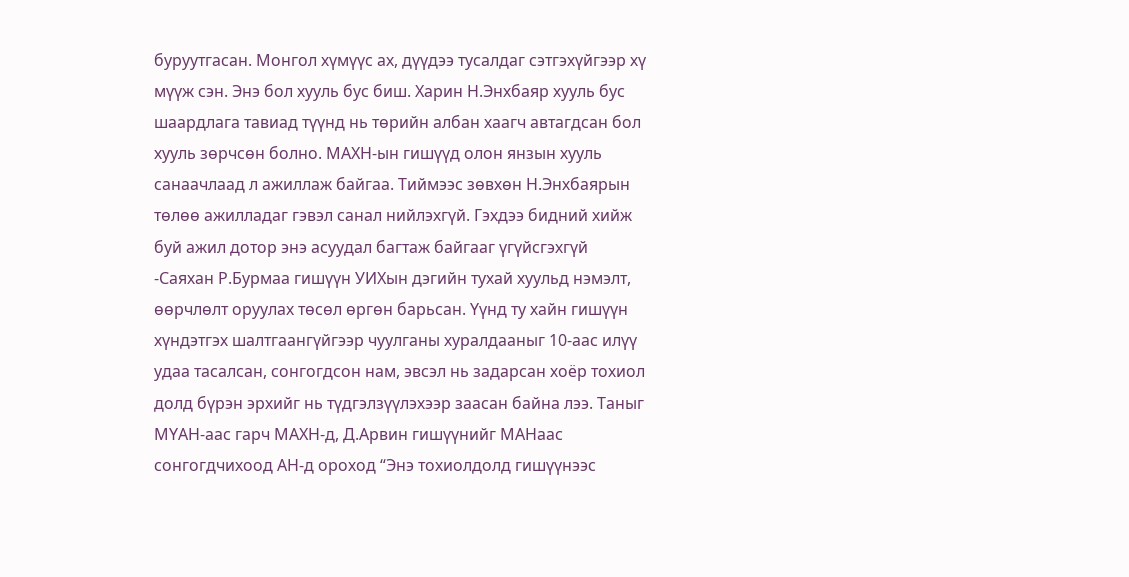буруутгасан. Монгол хүмүүс ах, дүүдээ тусалдаг сэтгэхүйгээр хү мүүж сэн. Энэ бол хууль бус биш. Харин Н.Энхбаяр хууль бус шаардлага тавиад түүнд нь төрийн албан хаагч автагдсан бол хууль зөрчсөн болно. МАХН-ын гишүүд олон янзын хууль санаачлаад л ажиллаж байгаа. Тиймээс зөвхөн Н.Энхбаярын төлөө ажилладаг гэвэл санал нийлэхгүй. Гэхдээ бидний хийж буй ажил дотор энэ асуудал багтаж байгааг үгүйсгэхгүй
-Саяхан Р.Бурмаа гишүүн УИХын дэгийн тухай хуульд нэмэлт, өөрчлөлт оруулах төсөл өргөн барьсан. Үүнд ту хайн гишүүн хүндэтгэх шалтгаангүйгээр чуулганы хуралдааныг 10-аас илүү удаа тасалсан, сонгогдсон нам, эвсэл нь задарсан хоёр тохиол долд бүрэн эрхийг нь түдгэлзүүлэхээр заасан байна лээ. Таныг МҮАН-аас гарч МАХН-д, Д.Арвин гишүүнийг МАНаас сонгогдчихоод АН-д ороход “Энэ тохиолдолд гишүүнээс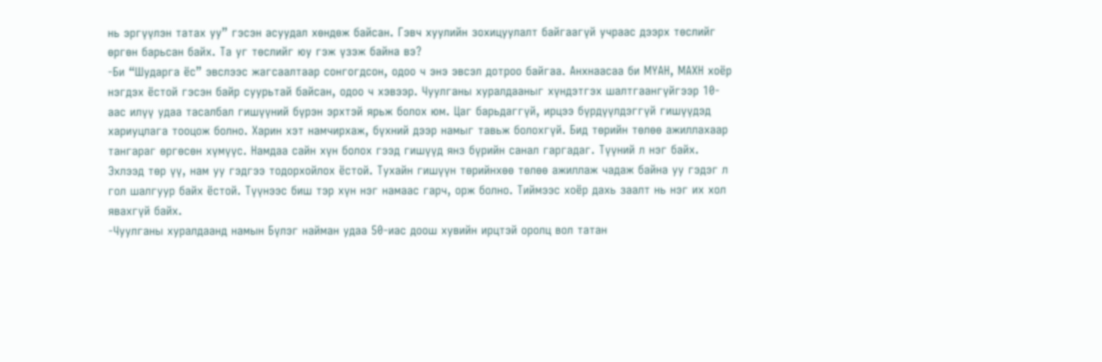нь эргүүлэн татах уу” гэсэн асуудал хөндөж байсан. Гэвч хуулийн зохицуулалт байгаагүй учраас дээрх төслийг өргөн барьсан байх. Та уг төслийг юу гэж үзэж байна вэ?
-Би “Шударга ёс” эвслээс жагсаалтаар сонгогдсон, одоо ч энэ эвсэл дотроо байгаа. Анхнаасаа би МҮАН, МАХН хоёр нэгдэх ёстой гэсэн байр суурьтай байсан, одоо ч хэвээр. Чуулганы хуралдааныг хүндэтгэх шалтгаангүйгээр 10-аас илүү удаа тасалбал гишүүний бүрэн эрхтэй ярьж болох юм. Цаг барьдаггүй, ирцээ бүрдүүлдэггүй гишүүдэд хариуцлага тооцож болно. Харин хэт намчирхаж, бүхний дээр намыг тавьж болохгүй. Бид төрийн төлөө ажиллахаар тангараг өргөсөн хүмүүс. Намдаа сайн хүн болох гээд гишүүд янз бүрийн санал гаргадаг. Түүний л нэг байх. Эхлээд төр үү, нам уу гэдгээ тодорхойлох ёстой. Тухайн гишүүн төрийнхөө төлөө ажиллаж чадаж байна уу гэдэг л гол шалгуур байх ёстой. Түүнээс биш тэр хүн нэг намаас гарч, орж болно. Тиймээс хоёр дахь заалт нь нэг их хол явахгүй байх.
-Чуулганы хуралдаанд намын Бүлэг найман удаа 50-иас доош хувийн ирцтэй оролц вол татан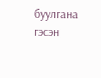буулгана гэсэн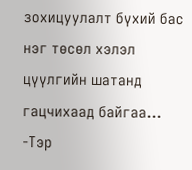зохицуулалт бүхий бас нэг төсөл хэлэл цүүлгийн шатанд гацчихаад байгаа…
-Тэр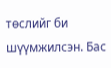төслийг би шүүмжилсэн. Бас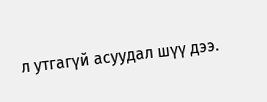л утгагүй асуудал шүү дээ.